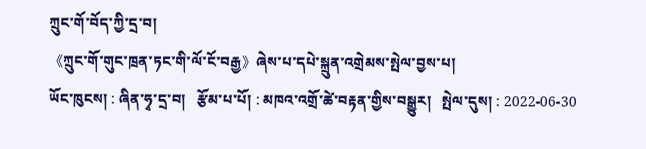ཀྲུང་གོ་བོད་ཀྱི་དྲ་བ།
《ཀྲུང་གོ་གུང་ཁྲན་ཏང་གི་ལོ་ངོ་བརྒྱ》ཞེས་པ་དཔེ་སྐྲུན་འགྲེམས་སྤེལ་བྱས་པ།
ཡོང་ཁུངས། : ཞིན་ཧྭ་དྲ་བ།   རྩོམ་པ་པོ། : མཁའ་འགྲོ་ཚེ་བརྟན་གྱིས་བསྒྱུར།   སྤེལ་དུས། : 2022-06-30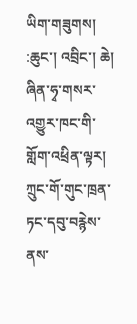ཡིག་གཟུགས། :ཆུང་། འབྲིང་། ཆེ།
ཞིན་ཧྭ་གསར་འགྱུར་ཁང་གི་གློག་འཕྲིན་ལྟར། ཀྲུང་གོ་གུང་ཁྲན་ཏང་དབུ་བརྙེས་ནས་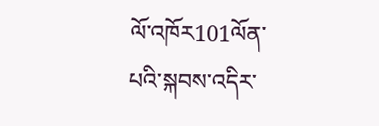ལོ་འཁོར101ལོན་པའི་སྐབས་འདིར་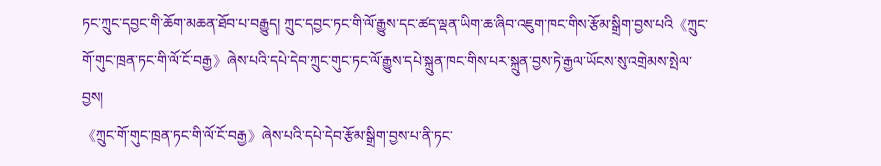ཏང་ཀྲུང་དབྱང་གི་ཆོག་མཆན་ཐོབ་པ་བརྒྱུད། ཀྲུང་དབྱང་ཏང་གི་ལོ་རྒྱུས་དང་ཚད་ལྡན་ཡིག་ཆ་ཞིབ་འཇུག་ཁང་གིས་རྩོམ་སྒྲིག་བྱས་པའི《ཀྲུང་གོ་གུང་ཁྲན་ཏང་གི་ལོ་ངོ་བརྒྱ》ཞེས་པའི་དཔེ་དེབ་ཀྲུང་གུང་ཏང་ལོ་རྒྱུས་དཔེ་སྐྲུན་ཁང་གིས་པར་སྐྲུན་བྱས་ཏེ་རྒྱལ་ཡོངས་སུ་འགྲེམས་སྤེལ་བྱས།
《ཀྲུང་གོ་གུང་ཁྲན་ཏང་གི་ལོ་ངོ་བརྒྱ》ཞེས་པའི་དཔེ་དེབ་རྩོམ་སྒྲིག་བྱས་པ་ནི་ཏང་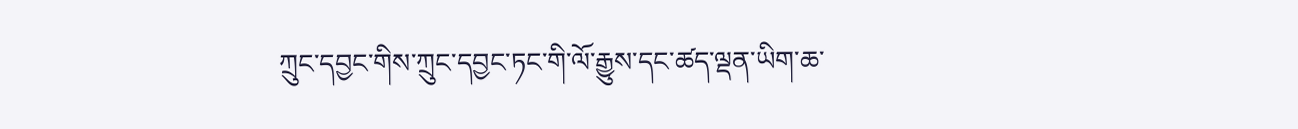ཀྲུང་དབྱང་གིས་ཀྲུང་དབྱང་ཏང་གི་ལོ་རྒྱུས་དང་ཚད་ལྡན་ཡིག་ཆ་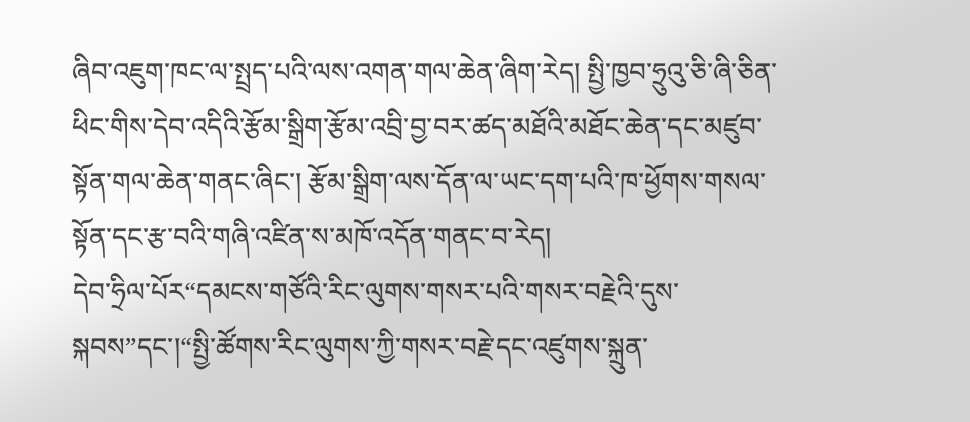ཞིབ་འཇུག་ཁང་ལ་སྤྲད་པའི་ལས་འགན་གལ་ཆེན་ཞིག་རེད། སྤྱི་ཁྱབ་ཧྲུའུ་ཅི་ཞི་ཅིན་ཕིང་གིས་དེབ་འདིའི་རྩོམ་སྒྲིག་རྩོམ་འབྲི་བྱ་བར་ཚད་མཐོའི་མཐོང་ཆེན་དང་མཛུབ་སྟོན་གལ་ཆེན་གནང་ཞིང་། རྩོམ་སྒྲིག་ལས་དོན་ལ་ཡང་དག་པའི་ཁ་ཕྱོགས་གསལ་སྟོན་དང་རྩ་བའི་གཞི་འཛིན་ས་མཁོ་འདོན་གནང་བ་རེད།
དེབ་ཧྲིལ་པོར“དམངས་གཙོའི་རིང་ལུགས་གསར་པའི་གསར་བརྗེའི་དུས་སྐབས”དང་།“སྤྱི་ཚོགས་རིང་ལུགས་ཀྱི་གསར་བརྗེ་དང་འཛུགས་སྐྲུན་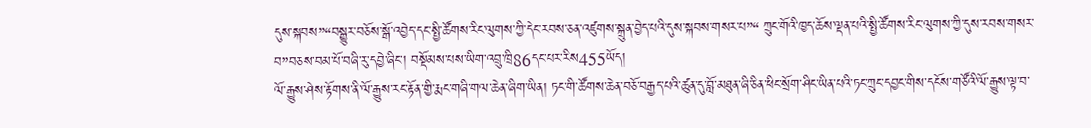དུས་སྐབས”“བསྒྱུར་བཅོས་སྒོ་འབྱེད་དང་སྤྱི་ཚོགས་རིང་ལུགས་ཀྱི་དེང་རབས་ཅན་འཛུགས་སྐྲུན་བྱེད་པའི་དུས་སྐབས་གསར་པ”“ ཀྲུང་གོའི་ཁྱད་ཆོས་ལྡན་པའི་སྤྱི་ཚོགས་རིང་ལུགས་ཀྱི་དུས་རབས་གསར་བ”བཅས་བམ་པོ་བཞི་རུ་དབྱེ་ཞིང་། བསྡོམས་པས་ཡིག་འབྲུ་ཁྲི86དང་པར་རིས455ཡོད།
ལོ་རྒྱུས་ཤེས་རྟོགས་ནི་ལོ་རྒྱུས་རང་རྟོན་གྱི་རྨང་གཞི་གལ་ཆེན་ཞིག་ཡིན། ཏང་གི་ཚོགས་ཆེན་བཅོ་བརྒྱད་པའི་ཚུན་དུ་བློ་མཐུན་ཞི་ཅིན་ཕིང་སྲོག་ཤིང་ཡིན་པའི་ཏང་ཀྲུང་དབྱང་གིས་དངོས་གཙོའི་ལོ་རྒྱུས་ལྟ་བ་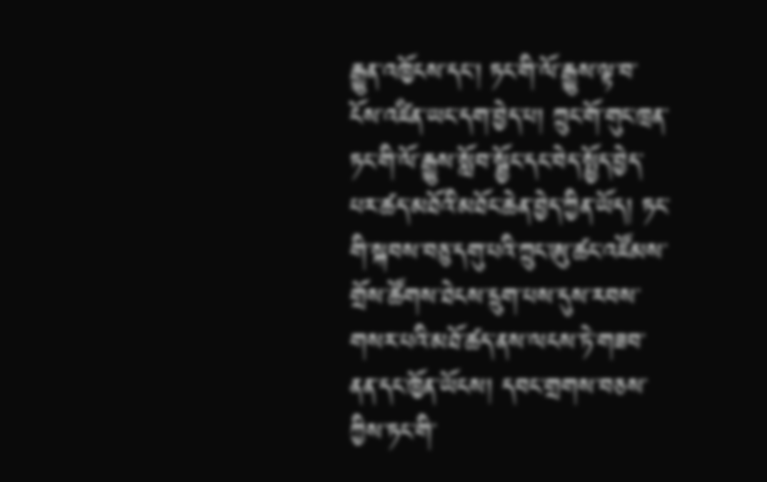རྒྱུན་འཁྱོངས་དང་། ཏང་གི་ལོ་རྒྱུས་ལྟ་བ་ངོས་འཛིན་ཡང་དག་བྱེད་པ། ཀྲུང་གོ་གུང་ཁྲན་ཏང་གི་ལོ་རྒྱུས་སློབ་སྦྱོང་དང་བེད་སྤྱོད་བྱེད་པར་ཚད་མཐོའི་མཐོང་ཆེན་བྱེད་ཀྱིན་ཡོད། ཏང་གི་སྐབས་བཅུ་དགུ་པའི་ཀྲུང་ཨུ་ཚང་འཛོམས་གྲོས་ཚོགས་ཐེངས་དྲུག་པས་དུས་རབས་གསར་པའི་མཐོ་ཚད་ནས་ལངས་ཏེ་གཟབ་ནན་དང་ཁྱོན་ཡོངས། དབང་གྲགས་བཅས་ཀྱིས་ཏང་གི་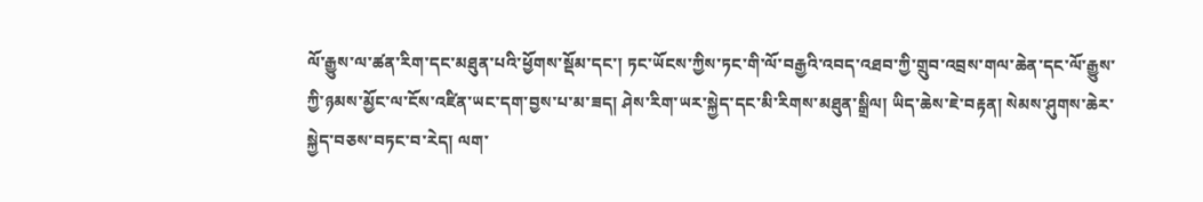ལོ་རྒྱུས་ལ་ཚན་རིག་དང་མཐུན་པའི་ཕྱོགས་སྡོམ་དང་། ཏང་ཡོངས་ཀྱིས་ཏང་གི་ལོ་བརྒྱའི་འབད་འཐབ་ཀྱི་གྲུབ་འབྲས་གལ་ཆེན་དང་ལོ་རྒྱུས་ཀྱི་ཉམས་མྱོང་ལ་ངོས་འཛིན་ཡང་དག་བྱས་པ་མ་ཟད། ཤེས་རིག་ཡར་སྐྱེད་དང་མི་རིགས་མཐུན་སྒྲིལ། ཡིད་ཆེས་ཇེ་བརྟན། སེམས་ཤུགས་ཆེར་སྐྱེད་བཅས་བཏང་བ་རེད། ལག་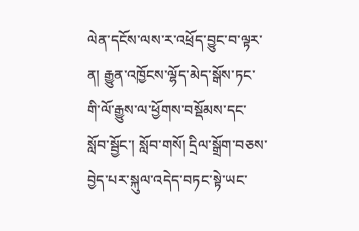ལེན་དངོས་ལས་ར་འཕྲོད་བྱུང་བ་ལྟར་ན། རྒྱུན་འཁྱོངས་ལྷོད་མེད་སྒོས་ཏང་གི་ལོ་རྒྱུས་ལ་ཕྱོགས་བསྡོམས་དང་སློབ་སྦྱོང་། སློབ་གསོ། དྲིལ་སྒྲོག་བཅས་བྱེད་པར་སྐུལ་འདེད་བཏང་སྟེ་ཡང་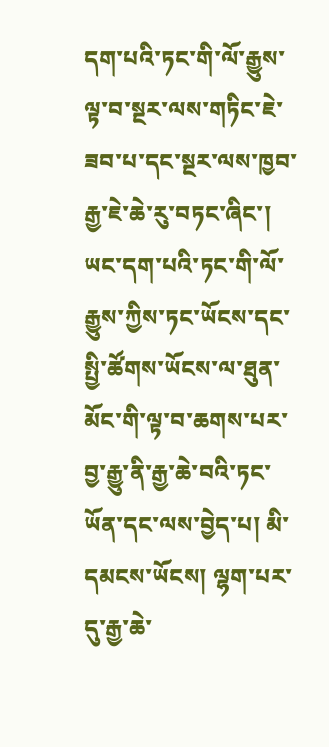དག་པའི་ཏང་གི་ལོ་རྒྱུས་ལྟ་བ་སྔར་ལས་གཏིང་ཇེ་ཟབ་པ་དང་སྔར་ལས་ཁྱབ་རྒྱ་ཇེ་ཆེ་རུ་བཏང་ཞིང་། ཡང་དག་པའི་ཏང་གི་ལོ་རྒྱུས་ཀྱིས་ཏང་ཡོངས་དང་སྤྱི་ཚོགས་ཡོངས་ལ་ཐུན་མོང་གི་ལྟ་བ་ཆགས་པར་བྱ་རྒྱུ་ནི་རྒྱ་ཆེ་བའི་ཏང་ཡོན་དང་ལས་བྱེད་པ། མི་དམངས་ཡོངས། ལྷག་པར་དུ་རྒྱ་ཆེ་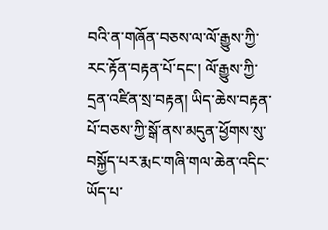བའི་ན་གཞོན་བཅས་ལ་ལོ་རྒྱུས་ཀྱི་རང་རྟོན་བརྟན་པོ་དང་། ལོ་རྒྱུས་ཀྱི་དྲན་འཛིན་སྲ་བརྟན། ཡིད་ཆེས་བརྟན་པོ་བཅས་ཀྱི་སྒོ་ནས་མདུན་ཕྱོགས་སུ་བསྐྱོད་པར་རྨང་གཞི་གལ་ཆེན་འདིང་ཡོད་པ་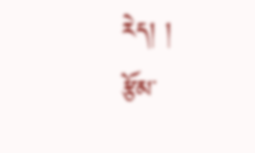རེད། །
རྩོམ་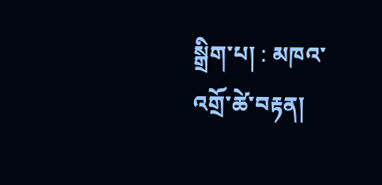སྒྲིག་པ། : མཁའ་འགྲོ་ཚེ་བརྟན།